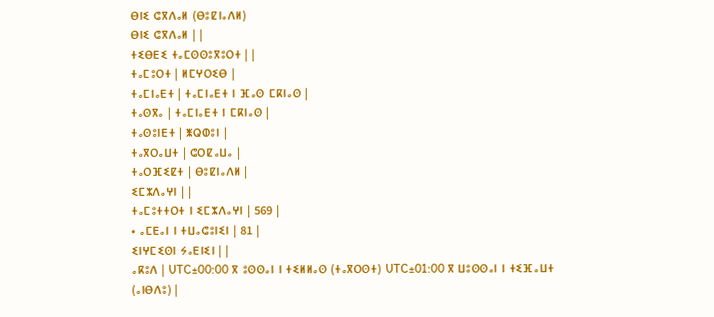ⴱⵏⵉ ⵛⴳⴷⴰⵍ (ⴱⵓⵇⵏⴰⴷⵍ)
ⴱⵏⵉ ⵛⴳⴷⴰⵍ | |
ⵜⵉⴱⴹⵉ ⵜⴰⵎⵙⵙⵓⴳⵓⵔⵜ | |
ⵜⴰⵎⵓⵔⵜ | ⵍⵎⵖⵔⵉⴱ |
ⵜⴰⵎⵏⴰⴹⵜ | ⵜⴰⵎⵏⴰⴹⵜ ⵏ ⴼⴰⵙ ⵎⴽⵏⴰⵙ |
ⵜⴰⵙⴳⴰ | ⵜⴰⵎⵏⴰⴹⵜ ⵏ ⵎⴽⵏⴰⵙ |
ⵜⴰⵙⵓⵏⴹⵜ | ⵥⵕⵀⵓⵏ |
ⵜⴰⴳⵔⴰⵡⵜ | ⵛⵔⵇⴰⵡⴰ |
ⵜⴰⵔⴼⵉⵇⵜ | ⴱⵓⵇⵏⴰⴷⵍ |
ⵉⵎⵣⴷⴰⵖⵏ | |
ⵜⴰⵎⵓⵜⵜⵔⵜ ⵏ ⵉⵎⵣⴷⴰⵖⵏ | 569 |
• ⴰⵎⴹⴰⵏ ⵏ ⵜⵡⴰⵛⵓⵏⵉⵏ | 81 |
ⵉⵏⵖⵎⵉⵙⵏ ⵢⴰⴹⵏⵉⵏ | |
ⴰⴽⵓⴷ | UTC±00:00 ⴳ ⵓⵙⵙⴰⵏ ⵏ ⵜⵉⵍⵍⴰⵙ (ⵜⴰⴳⵔⵙⵜ) UTC±01:00 ⴳ ⵡⵓⵙⵙⴰⵏ ⵏ ⵜⵉⴼⴰⵡⵜ (ⴰⵏⴱⴷⵓ) |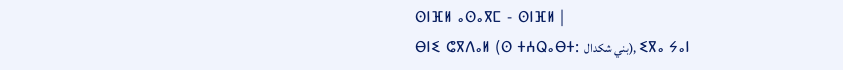ⵙⵏⴼⵍ ⴰⵙⴰⴳⵎ - ⵙⵏⴼⵍ |
ⴱⵏⵉ ⵛⴳⴷⴰⵍ (ⵙ ⵜⵄⵕⴰⴱⵜ: بني شكدال), ⵉⴳⴰ ⵢⴰⵏ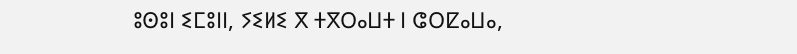ⵓⵙⵓⵏ ⵉⵎⵓⵏⵏ, ⵢⵉⵍⵉ ⴳ ⵜⴳⵔⴰⵡⵜ ⵏ ⵛⵔⵇⴰⵡⴰ,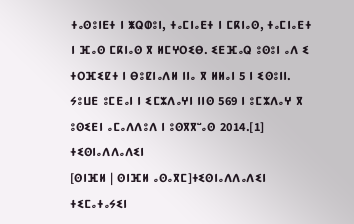ⵜⴰⵙⵓⵏⴹⵜ ⵏ ⵥⵕⵀⵓⵏ, ⵜⴰⵎⵏⴰⴹⵜ ⵏ ⵎⴽⵏⴰⵙ, ⵜⴰⵎⵏⴰⴹⵜ ⵏ ⴼⴰⵙ ⵎⴽⵏⴰⵙ ⴳ ⵍⵎⵖⵔⵉⴱ. ⵉⴹⴼⴰⵕ ⵓⵙⵓⵏ ⴰⴷ ⵉ ⵜⵔⴼⵉⵇⵜ ⵏ ⴱⵓⵇⵏⴰⴷⵍ ⵏⵏⴰ ⴳ ⵍⵍⴰⵏ 5 ⵏ ⵉⵙⵓⵏⵏ. ⵢⵓⵡⴹ ⵓⵎⴹⴰⵏ ⵏ ⵉⵎⵣⴷⴰⵖⵏ ⵏⵏⵙ 569 ⵏ ⵓⵎⵣⴷⴰⵖ ⴳ ⵓⵙⵉⴹⵏ ⴰⵎⴰⴷⴷⵓⴷ ⵏ ⵓⵙⴳⴳⵯⴰⵙ 2014.[1]
ⵜⵉⵙⵏⴰⴷⴷⴰⴷⵉⵏ
[ⵙⵏⴼⵍ | ⵙⵏⴼⵍ ⴰⵙⴰⴳⵎ]ⵜⵉⵙⵏⴰⴷⴷⴰⴷⵉⵏ ⵜⵉⵎⴰⵜⴰⵢⵉⵏ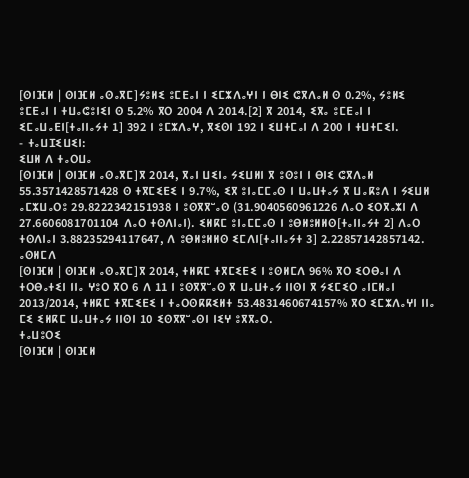[ⵙⵏⴼⵍ | ⵙⵏⴼⵍ ⴰⵙⴰⴳⵎ]ⵢⵓⵍⵉ ⵓⵎⴹⴰⵏ ⵏ ⵉⵎⵣⴷⴰⵖⵏ ⵏ ⴱⵏⵉ ⵛⴳⴷⴰⵍ ⵙ 0.2%, ⵢⵓⵍⵉ ⵓⵎⴹⴰⵏ ⵏ ⵜⵡⴰⵛⵓⵏⵉⵏ ⵙ 5.2% ⴳⵔ 2004 ⴷ 2014.[2] ⴳ 2014, ⵉⴳⴰ ⵓⵎⴹⴰⵏ ⵏ ⵉⵎⴰⵡⴰⴹⵏ[ⵜⴰⵏⵏⴰⵢⵜ 1] 392 ⵏ ⵓⵎⵣⴷⴰⵖ, ⴳⵉⵙⵏ 192 ⵏ ⵉⵡⵜⵎⴰⵏ ⴷ 200 ⵏ ⵜⵡⵜⵎⵉⵏ.
- ⵜⴰⵡⵊⵉⵡⵉⵏ:
ⵉⵡⵍ ⴷ ⵜⴰⵔⵡⴰ
[ⵙⵏⴼⵍ | ⵙⵏⴼⵍ ⴰⵙⴰⴳⵎ]ⴳ 2014, ⴳⴰⵏ ⵡⵉⵏⴰ ⵢⵉⵡⵍⵏ ⴳ ⵓⵙⵓⵏ ⵏ ⴱⵏⵉ ⵛⴳⴷⴰⵍ 55.3571428571428 ⵙ ⵜⴳⵎⵉⴹⵉ ⵏ 9.7%, ⵉⴳ ⵓⵏⴰⵎⵎⴰⵙ ⵏ ⵡⴰⵡⵜⴰⵢ ⴳ ⵡⴰⴽⵓⴷ ⵏ ⵢⵉⵡⵍ ⴰⵎⵣⵡⴰⵔⵓ 29.8222342151938 ⵏ ⵓⵙⴳⴳⵯⴰⵙ (31.9040560961226 ⴷⴰⵔ ⵉⵔⴳⴰⵣⵏ ⴷ 27.6606081701104 ⴷⴰⵔ ⵜⵙⴷⵏⴰⵏ). ⵉⵍⴽⵎ ⵓⵏⴰⵎⵎⴰⵙ ⵏ ⵓⴱⵍⵓⵍⵍⵙ[ⵜⴰⵏⵏⴰⵢⵜ 2] ⴷⴰⵔ ⵜⵙⴷⵏⴰⵏ 3.88235294117647, ⴷ ⵓⴱⵍⵓⵍⵍⵙ ⵉⵎⴷⵏ[ⵜⴰⵏⵏⴰⵢⵜ 3] 2.22857142857142.
ⴰⵙⵍⵎⴷ
[ⵙⵏⴼⵍ | ⵙⵏⴼⵍ ⴰⵙⴰⴳⵎ]ⴳ 2014, ⵜⵍⴽⵎ ⵜⴳⵎⵉⴹⵉ ⵏ ⵓⵙⵍⵎⴷ 96% ⴳⵔ ⵉⵔⴱⴰⵏ ⴷ ⵜⵔⴱⴰⵜⵉⵏ ⵏⵏⴰ ⵖⵓⵔ ⴳⵔ 6 ⴷ 11 ⵏ ⵓⵙⴳⴳⵯⴰⵙ ⴳ ⵡⴰⵡⵜⴰⵢ ⵏⵏⵙⵏ ⴳ ⵢⵉⵎⵉⵔ ⴰⵏⵎⵍⴰⵏ 2013/2014, ⵜⵍⴽⵎ ⵜⴳⵎⵉⴹⵉ ⵏ ⵜⴰⵔⵙⴽⴽⵉⵍⵜ 53.4831460674157% ⴳⵔ ⵉⵎⵣⴷⴰⵖⵏ ⵏⵏⴰ ⵎⵉ ⵉⵍⴽⵎ ⵡⴰⵡⵜⴰⵢ ⵏⵏⵙⵏ 10 ⵉⵙⴳⴳⵯⴰⵙⵏ ⵏⵉⵖ ⵓⴳⴳⴰⵔ.
ⵜⴰⵡⵓⵔⵉ
[ⵙⵏⴼⵍ | ⵙⵏⴼⵍ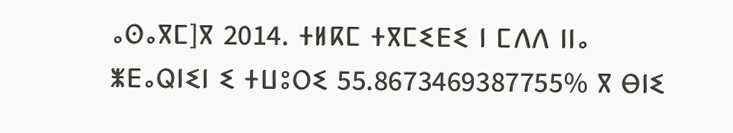ⴰⵙⴰⴳⵎ]ⴳ 2014. ⵜⵍⴽⵎ ⵜⴳⵎⵉⴹⵉ ⵏ ⵎⴷⴷ ⵏⵏⴰ ⵥⴹⴰⵕⵏⵉⵏ ⵉ ⵜⵡⵓⵔⵉ 55.8673469387755% ⴳ ⴱⵏⵉ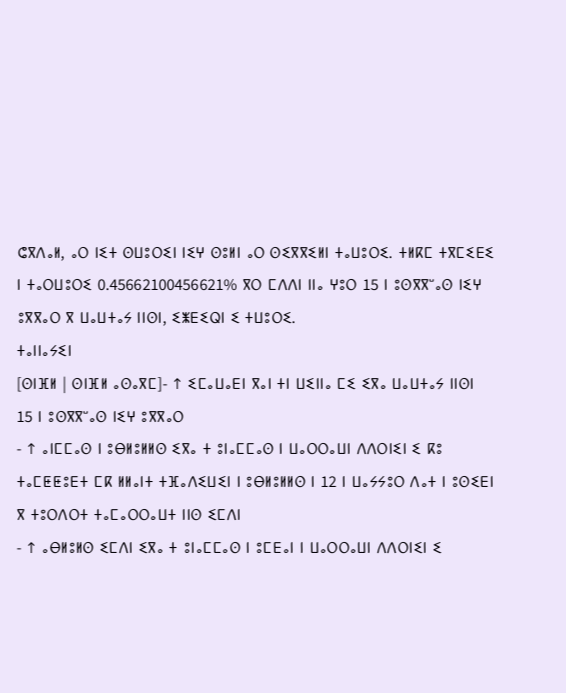ⵛⴳⴷⴰⵍ, ⴰⵔ ⵏⵉⵜ ⵙⵡⵓⵔⵉⵏ ⵏⵉⵖ ⵙⵓⵍⵏ ⴰⵔ ⵙⵉⴳⴳⵉⵍⵏ ⵜⴰⵡⵓⵔⵉ. ⵜⵍⴽⵎ ⵜⴳⵎⵉⴹⵉ ⵏ ⵜⴰⵔⵡⵓⵔⵉ 0.45662100456621% ⴳⵔ ⵎⴷⴷⵏ ⵏⵏⴰ ⵖⵓⵔ 15 ⵏ ⵓⵙⴳⴳⵯⴰⵙ ⵏⵉⵖ ⵓⴳⴳⴰⵔ ⴳ ⵡⴰⵡⵜⴰⵢ ⵏⵏⵙⵏ, ⵉⵥⴹⵉⵕⵏ ⵉ ⵜⵡⵓⵔⵉ.
ⵜⴰⵏⵏⴰⵢⵉⵏ
[ⵙⵏⴼⵍ | ⵙⵏⴼⵍ ⴰⵙⴰⴳⵎ]- ↑ ⵉⵎⴰⵡⴰⴹⵏ ⴳⴰⵏ ⵜⵏ ⵡⵉⵏⵏⴰ ⵎⵉ ⵉⴳⴰ ⵡⴰⵡⵜⴰⵢ ⵏⵏⵙⵏ 15 ⵏ ⵓⵙⴳⴳⵯⴰⵙ ⵏⵉⵖ ⵓⴳⴳⴰⵔ
- ↑ ⴰⵏⵎⵎⴰⵙ ⵏ ⵓⴱⵍⵓⵍⵍⵙ ⵉⴳⴰ ⵜ ⵓⵏⴰⵎⵎⴰⵙ ⵏ ⵡⴰⵔⵔⴰⵡⵏ ⴷⴷⵔⵏⵉⵏ ⵉ ⴽⵓ ⵜⴰⵎⵟⵟⵓⴹⵜ ⵎⴽ ⵍⵍⴰⵏⵜ ⵜⴼⴰⴷⵉⵡⵉⵏ ⵏ ⵓⴱⵍⵓⵍⵍⵙ ⵏ 12 ⵏ ⵡⴰⵢⵢⵓⵔ ⴷⴰⵜ ⵏ ⵓⵙⵉⴹⵏ ⴳ ⵜⵓⵔⴷⵔⵜ ⵜⴰⵎⴰⵔⵔⴰⵡⵜ ⵏⵏⵙ ⵉⵎⴷⵏ
- ↑ ⴰⴱⵍⵓⵍⵙ ⵉⵎⴷⵏ ⵉⴳⴰ ⵜ ⵓⵏⴰⵎⵎⴰⵙ ⵏ ⵓⵎⴹⴰⵏ ⵏ ⵡⴰⵔⵔⴰⵡⵏ ⴷⴷⵔⵏⵉⵏ ⵉ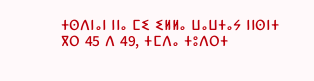ⵜⵙⴷⵏⴰⵏ ⵏⵏⴰ ⵎⵉ ⵉⵍⵍⴰ ⵡⴰⵡⵜⴰⵢ ⵏⵏⵙⵏⵜ ⴳⵔ 45 ⴷ 49, ⵜⵎⴷⴰ ⵜⵓⴷⵔⵜ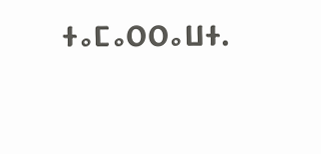ⵜⴰⵎⴰⵔⵔⴰⵡⵜ.